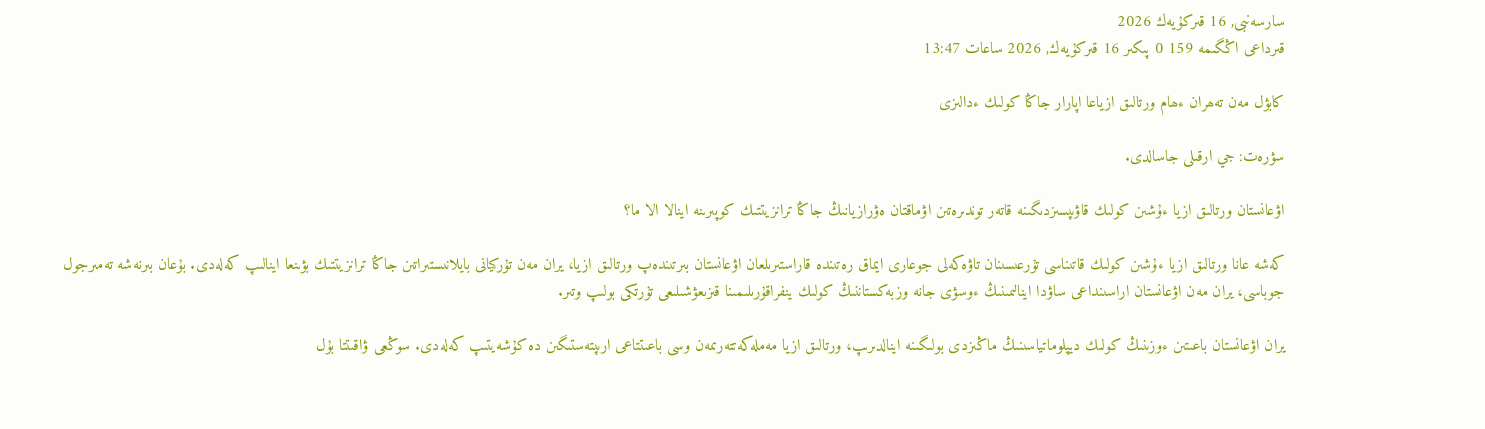سارسەنبى, 16 قىركۇيەك 2026
قىرداعى اڭگىمە 159 0 پىكىر 16 قىركۇيەك, 2026 ساعات 13:47

كابۋل مەن تەھران ءھام ورتالىق ازياعا اپارار جاڭا كولىك ءدالىزى

سۋرەت: جي ارقىلى جاسالدى.

اۋعانستان ورتالىق ازيا ءۇشىن كولىك قاۋىپسىزدىگىنە قاتەر توندىرەتىن اۋماقتان ەۋرازيانىڭ جاڭا ترانزيتتىك كوپىرىنە اينالا الا ما؟

كەشە عانا ورتالىق ازيا ءۇشىن كولىك قاتىناسى تۇرعىسىنان تاۋەكەلى جوعارى ايماق رەتىندە قاراستىرىلعان اۋعانستان بىرتىندەپ ورتالىق ازيا، يران مەن تۇركيانى بايلانىستىراتىن جاڭا ترانزيتتىك بۋىنعا اينالىپ كەلەدى. بۇعان بىرنەشە تەمىرجول جوباسى، يران مەن اۋعانستان اراسىنداعى ساۋدا اينالىمىنىڭ ءوسۋى جانە وزبەكستاننىڭ كولىك ينفراقۇرىلىمىنا قىزىعۋشىلىعى تۇرتكى بولىپ وتىر.

يران اۋعانستان باعىتىن ءوزىنىڭ كولىك ديپلوماتياسىنىڭ ماڭىزدى بولىگىنە اينالدىرىپ، ورتالىق ازيا مەملەكەتتەرىمەن وسى باعىتتاعى ارىپتەستىگىن دە كۇشەيتىپ كەلەدى. سوڭعى ۋاقىتتا بۇل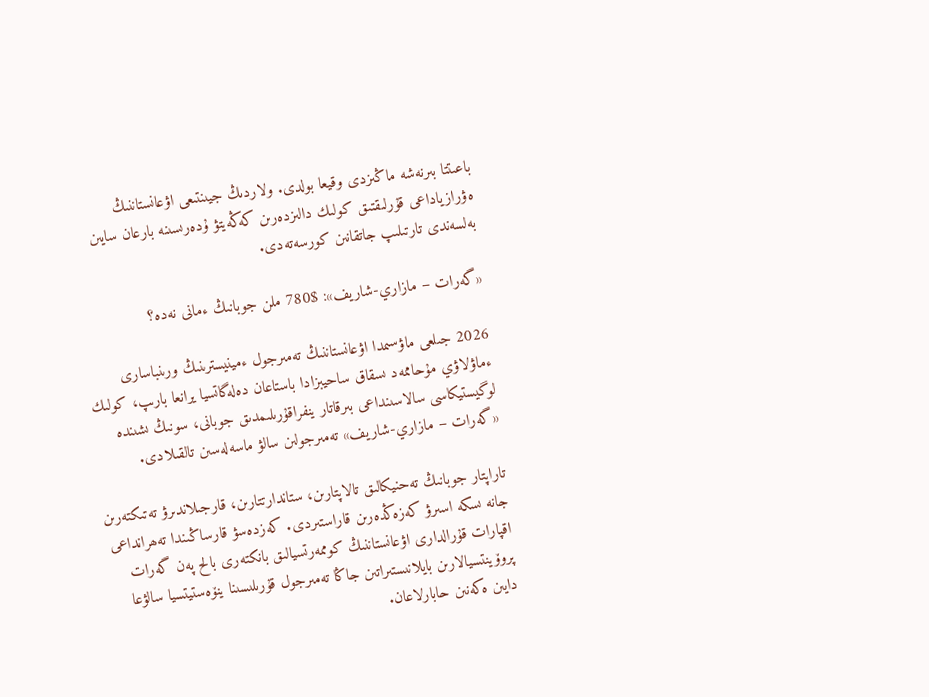باعىتتا بىرنەشە ماڭىزدى وقيعا بولدى. ولاردىڭ جيىنتىعى اۋعانستاننىڭ ەۋرازياداعى قۇرلىقتىق كولىك دالىزدەرىن كەڭەيتۋ ۇدەرىسىنە بارعان سايىن بەلسەندى تارتىلىپ جاتقانىن كورسەتەدى.

«گەرات – مازاري-شاريف»: $780 ملن جوبانىڭ ءمانى نەدە؟

2026 جىلعى ماۋسىمدا اۋعانستاننىڭ تەمىرجول ءمينيسترىنىڭ ورىنباسارى ءماۋلاۋي مۇحاممەد ىسقاق ساحيبزادا باستاعان دەلەگاتسيا يرانعا بارىپ، كولىك لوگيستيكاسى سالاسىنداعى بىرقاتار ينفراقۇرىلىمدىق جوبانى، سونىڭ ىشىندە «گەرات – مازاري-شاريف» تەمىرجولىن سالۋ ماسەلەسىن تالقىلادى.

تاراپتار جوبانىڭ تەحنيكالىق تالاپتارىن، ستاندارتتارىن، قارجىلاندىرۋ تەتىكتەرىن جانە ىسكە اسىرۋ كەزەڭدەرىن قاراستىردى. كەزدەسۋ قارساڭىندا تەھرانداعى اقپارات قۇرالدارى اۋعانستاننىڭ كوممەرتسيالىق بانكتەرى بالح پەن گەرات پروۆينتسيالارىن بايلانىستىراتىن جاڭا تەمىرجول قۇرىلىسىنا ينۆەستيتسيا سالۋعا دايىن ەكەنىن حابارلاعان.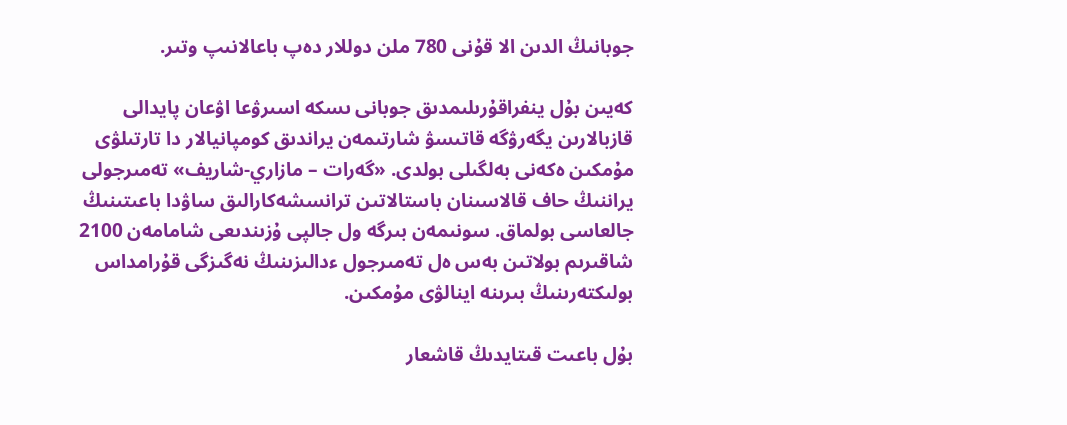جوبانىڭ الدىن الا قۇنى 780 ملن دوللار دەپ باعالانىپ وتىر.

كەيىن بۇل ينفراقۇرىلىمدىق جوبانى ىسكە اسىرۋعا اۋعان پايدالى قازبالارىن يگەرۋگە قاتىسۋ شارتىمەن يراندىق كومپانيالار دا تارتىلۋى مۇمكىن ەكەنى بەلگىلى بولدى. «گەرات – مازاري-شاريف» تەمىرجولى يراننىڭ حاف قالاسىنان باستالاتىن ترانسشەكارالىق ساۋدا باعىتىنىڭ جالعاسى بولماق. سونىمەن بىرگە ول جالپى ۇزىندىعى شامامەن 2100 شاقىرىم بولاتىن بەس ەل تەمىرجول ءدالىزىنىڭ نەگىزگى قۇرامداس بولىكتەرىنىڭ بىرىنە اينالۋى مۇمكىن.

بۇل باعىت قىتايدىڭ قاشعار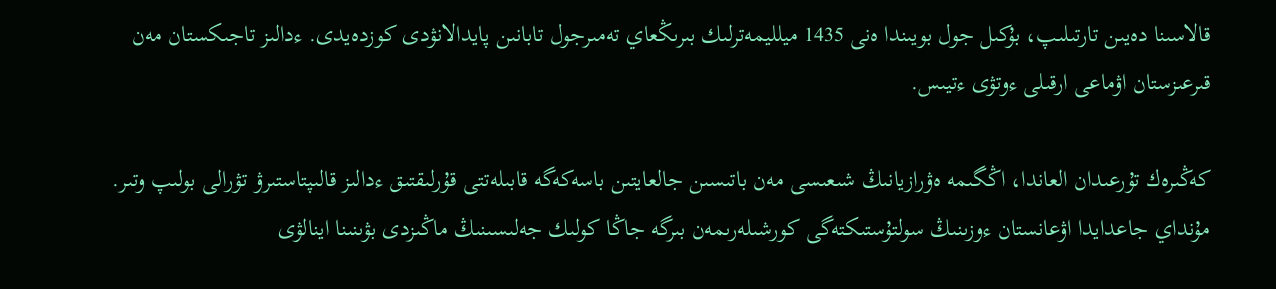قالاسىنا دەيىن تارتىلىپ، بۇكىل جول بويىندا ەنى 1435 ميلليمەترلىك بىرىڭعاي تەمىرجول تابانىن پايدالانۋدى كوزدەيدى. ءدالىز تاجىكستان مەن قىرعىزستان اۋماعى ارقىلى ءوتۋى ءتيىس.

كەڭىرەك تۇرعىدان العاندا، اڭگىمە ەۋرازيانىڭ شىعىسى مەن باتىسىن جالعايتىن باسەكەگە قابىلەتتى قۇرلىقتىق ءدالىز قالىپتاستىرۋ تۋرالى بولىپ وتىر. مۇنداي جاعدايدا اۋعانستان ءوزىنىڭ سولتۇستىكتەگى كورشىلەرىمەن بىرگە جاڭا كولىك جەلىسىنىڭ ماڭىزدى بۋىنىنا اينالۋى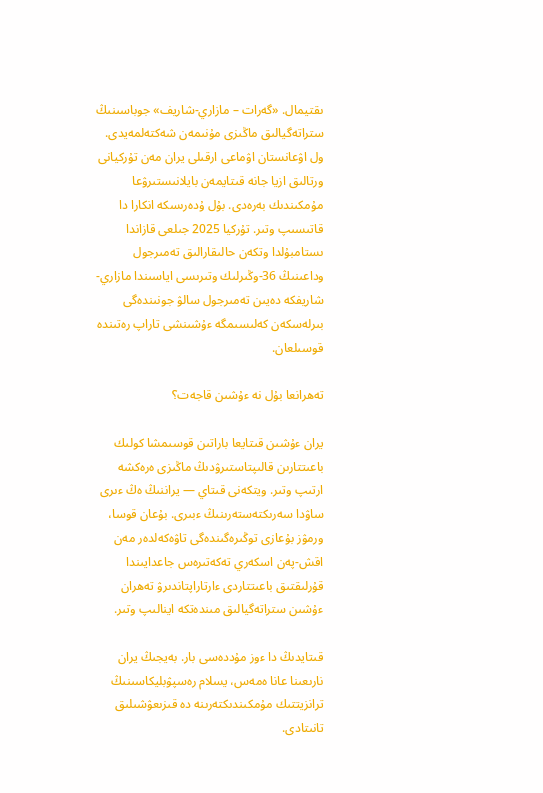ىقتيمال. «گەرات – مازاري-شاريف» جوباسىنىڭ ستراتەگيالىق ماڭىزى مۇنىمەن شەكتەلمەيدى. ول اۋعانستان اۋماعى ارقىلى يران مەن تۇركيانى ورتالىق ازيا جانە قىتايمەن بايلانىستىرۋعا مۇمكىندىك بەرەدى. بۇل ۇدەرىسكە انكارا دا قاتىسىپ وتىر. تۇركيا 2025 جىلعى قازاندا ىستامبۇلدا وتكەن حالىقارالىق تەمىرجول وداعىنىڭ 36-وڭىرلىك وتىرىسى اياسىندا مازاري-شاريفكە دەيىن تەمىرجول سالۋ جونىندەگى بىرلەسكەن كەلىسىمگە ءۇشىنشى تاراپ رەتىندە قوسىلعان.

تەھرانعا بۇل نە ءۇشىن قاجەت؟

يران ءۇشىن قىتايعا باراتىن قوسىمشا كولىك باعىتتارىن قالىپتاستىرۋدىڭ ماڭىزى ەرەكشە ارتىپ وتىر. ويتكەنى قىتاي — يراننىڭ ەڭ ءىرى ساۋدا سەرىكتەستەرىنىڭ ءبىرى. بۇعان قوسا، ورمۋز بۇعازى توڭىرەگىندەگى تاۋەكەلدەر مەن اقش-پەن اسكەري تەكەتىرەس جاعدايىندا قۇرلىقتىق باعىتتاردى ءارتاراپتاندىرۋ تەھران ءۇشىن ستراتەگيالىق مىندەتكە اينالىپ وتىر.

قىتايدىڭ دا ءوز مۇددەسى بار. بەيجىڭ يران نارىعىنا عانا ەمەس، يسلام رەسپۋبليكاسىنىڭ ترانزيتتىك مۇمكىندىكتەرىنە دە قىزىعۋشىلىق تانىتادى.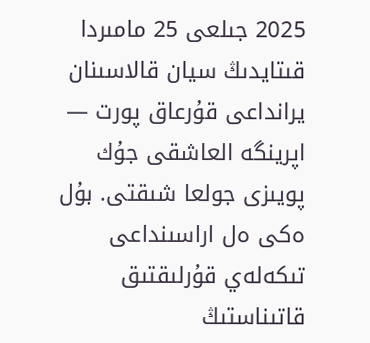2025 جىلعى 25 مامىردا قىتايدىڭ سيان قالاسىنان يرانداعى قۇرعاق پورت — اپرينگە العاشقى جۇك پويىزى جولعا شىقتى. بۇل ەكى ەل اراسىنداعى تىكەلەي قۇرلىقتىق قاتىناستىڭ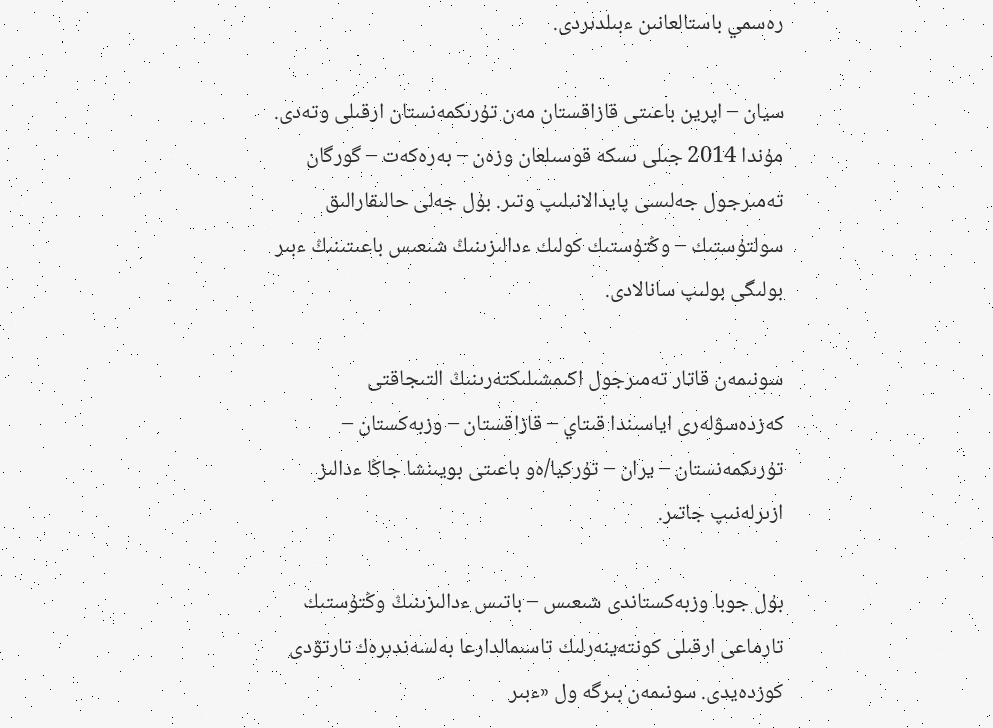رەسمي باستالعانىن ءبىلدىردى.

سيان – اپرين باعىتى قازاقستان مەن تۇرىكمەنستان ارقىلى وتەدى. مۇندا 2014 جىلى ىسكە قوسىلعان وزەن – بەرەكەت – گورگان تەمىرجول جەلىسى پايدالانىلىپ وتىر. بۇل جەلى حالىقارالىق سولتۇستىك – وڭتۇستىك كولىك ءدالىزىنىڭ شىعىس باعىتىنىڭ ءبىر بولىگى بولىپ سانالادى.

سونىمەن قاتار تەمىرجول اكىمشىلىكتەرىنىڭ التىجاقتى كەزدەسۋلەرى اياسىندا قىتاي – قازاقستان – وزبەكستان – تۇرىكمەنستان – يران – تۇركيا/ەو باعىتى بويىنشا جاڭا ءدالىز ازىرلەنىپ جاتىر.

بۇل جوبا وزبەكستاندى شىعىس – باتىس ءدالىزىنىڭ وڭتۇستىك تارماعى ارقىلى كونتەينەرلىك تاسىمالدارعا بەلسەندىرەك تارتۋدى كوزدەيدى. سونىمەن بىرگە ول «ءبىر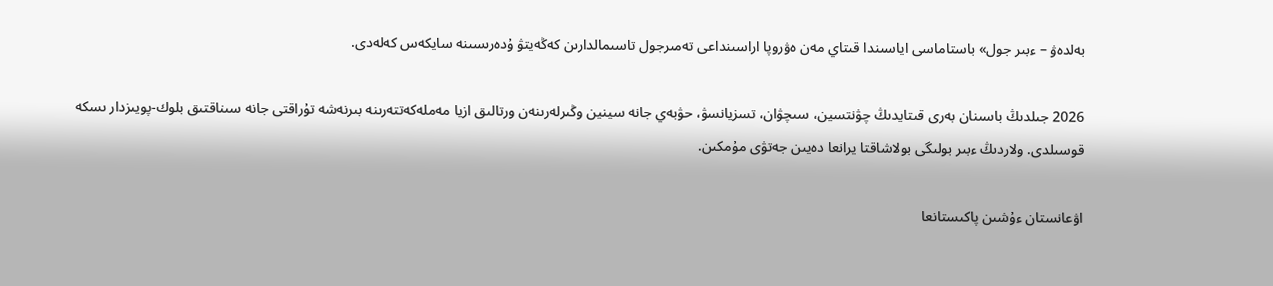بەلدەۋ – ءبىر جول» باستاماسى اياسىندا قىتاي مەن ەۋروپا اراسىنداعى تەمىرجول تاسىمالدارىن كەڭەيتۋ ۇدەرىسىنە سايكەس كەلەدى.

2026 جىلدىڭ باسىنان بەرى قىتايدىڭ چۋنتسين، سىچۋان، تسزيانسۋ، حۋبەي جانە سينين وڭىرلەرىنەن ورتالىق ازيا مەملەكەتتەرىنە بىرنەشە تۇراقتى جانە سىناقتىق بلوك-پويىزدار ىسكە قوسىلدى. ولاردىڭ ءبىر بولىگى بولاشاقتا يرانعا دەيىن جەتۋى مۇمكىن.

اۋعانستان ءۇشىن پاكىستانعا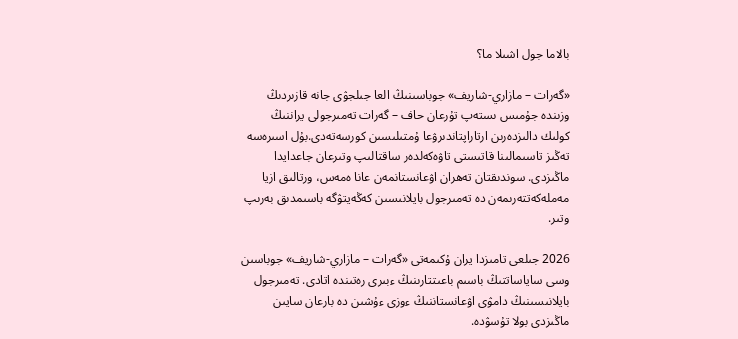بالاما جول اشىلا ما؟

«گەرات – مازاري-شاريف» جوباسىنىڭ العا جىلجۋى جانە قازىردىڭ وزىندە جۇمىس ىستەپ تۇرعان حاف – گەرات تەمىرجولى يراننىڭ كولىك دالىزدەرىن ارتاراپتاندىرۋعا ۇمتىلىسىن كورسەتەدى.بۇل اسىرەسە تەڭىز تاسىمالىنا قاتىستى تاۋەكەلدەر ساقتالىپ وتىرعان جاعدايدا ماڭىزدى. سوندىقتان تەھران اۋعانستانمەن عانا ەمەس، ورتالىق ازيا مەملەكەتتەرىمەن دە تەمىرجول بايلانىسىن كەڭەيتۋگە باسىمدىق بەرىپ وتىر.

2026 جىلعى تامىزدا يران ۇكىمەتى «گەرات – مازاري-شاريف» جوباسىن وسى ساياساتتىڭ باسىم باعىتتارىنىڭ ءبىرى رەتىندە اتادى. تەمىرجول بايلانىسىنىڭ دامۋى اۋعانستاننىڭ ءوزى ءۇشىن دە بارعان سايىن ماڭىزدى بولا تۇسۋدە.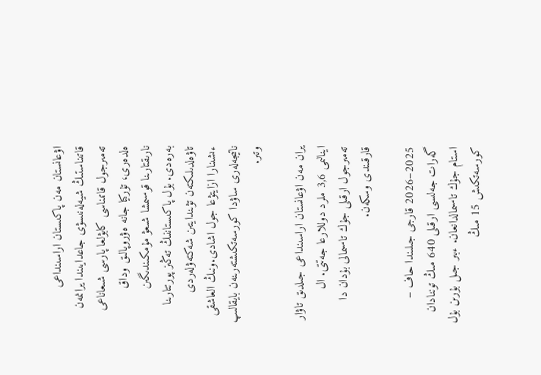اۋعانستان مەن پاكىستان اراسىنداعى قاتىناستىڭ شيەلەنىسۋى جاعدايىندا يرانمەن تەمىرجول قاتىناسى كابۋلعا پارسى شىعاناعى ەلدەرى، تۇركيا جانە ەۋروپالىق وداق نارىقتارىنا قوسىمشا شىعۋ مۇمكىندىگىن بەرەدى. بۇل پاكىستاننىڭ تەڭىز پورتتارىنا تاۋەلدىلىكتەن تۋىندايتىن شەكتەۋلەردى ءىشىنارا ازايتۋعا جول اشادى.ونىڭ العاشقى ناتيجەلەرى ساۋدا كورسەتكىشتەرىنەن بايقالىپ وتىر.

يران مەن اۋعانستان اراسىنداعى جىلدىق تاۋار اينالىمى 3,6 ملرد دوللارعا جەتتى. ال تەمىرجول ارقىلى جۇك تاسىمالى بۇدان دا قارقىندى وسكەن.

2025–2026 قارجى جىلىندا حاف – گەرات جەلىسى ارقىلى 640 مىڭ توننادان استام جۇك تاسىمالدانعان. ءبىر جىل بۇرىن بۇل كورسەتكىش 15 مىڭ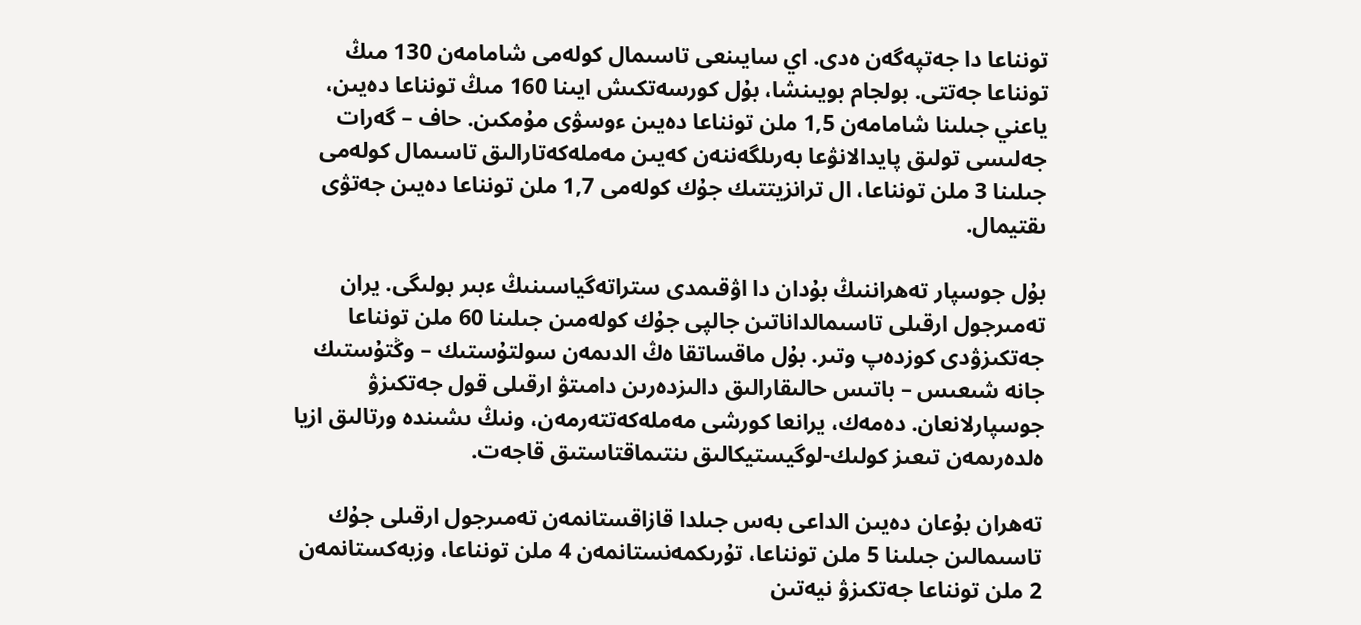تونناعا دا جەتپەگەن ەدى. اي سايىنعى تاسىمال كولەمى شامامەن 130 مىڭ تونناعا جەتتى. بولجام بويىنشا، بۇل كورسەتكىش ايىنا 160 مىڭ تونناعا دەيىن، ياعني جىلىنا شامامەن 1,5 ملن تونناعا دەيىن ءوسۋى مۇمكىن. حاف – گەرات جەلىسى تولىق پايدالانۋعا بەرىلگەننەن كەيىن مەملەكەتارالىق تاسىمال كولەمى جىلىنا 3 ملن تونناعا، ال ترانزيتتىك جۇك كولەمى 1,7 ملن تونناعا دەيىن جەتۋى ىقتيمال.

بۇل جوسپار تەھراننىڭ بۇدان دا اۋقىمدى ستراتەگياسىنىڭ ءبىر بولىگى. يران تەمىرجول ارقىلى تاسىمالداناتىن جالپى جۇك كولەمىن جىلىنا 60 ملن تونناعا جەتكىزۋدى كوزدەپ وتىر. بۇل ماقساتقا ەڭ الدىمەن سولتۇستىك – وڭتۇستىك جانە شىعىس – باتىس حالىقارالىق دالىزدەرىن دامىتۋ ارقىلى قول جەتكىزۋ جوسپارلانعان. دەمەك، يرانعا كورشى مەملەكەتتەرمەن، ونىڭ ىشىندە ورتالىق ازيا ەلدەرىمەن تىعىز كولىك-لوگيستيكالىق ىنتىماقتاستىق قاجەت.

تەھران بۇعان دەيىن الداعى بەس جىلدا قازاقستانمەن تەمىرجول ارقىلى جۇك تاسىمالىن جىلىنا 5 ملن تونناعا، تۇرىكمەنستانمەن 4 ملن تونناعا، وزبەكستانمەن 2 ملن تونناعا جەتكىزۋ نيەتىن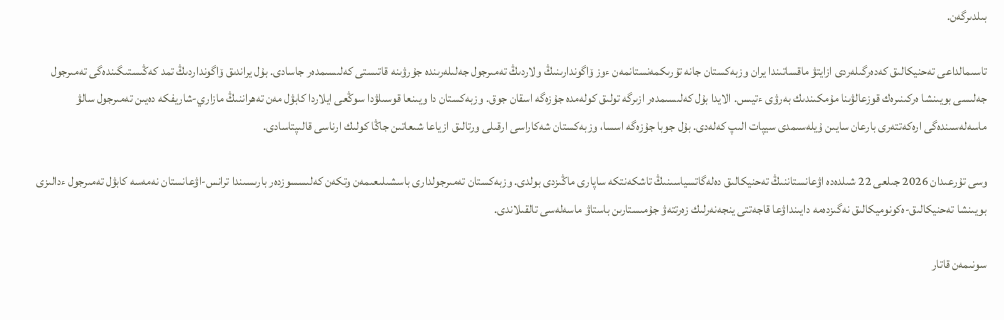بىلدىرگەن.

تاسىمالداعى تەحنيكالىق كەدەرگىلەردى ازايتۋ ماقساتىندا يران وزبەكستان جانە تۇرىكمەنستانمەن ءوز ۆاگوندارىنىڭ ولاردىڭ تەمىرجول جەلىلەرىندە جۇرۋىنە قاتىستى كەلىسىمدەر جاسادى. بۇل يراندىق ۆاگونداردىڭ تمد كەڭىستىگىندەگى تەمىرجول جەلىسى بويىنشا ەركىنىرەك قوزعالۋىنا مۇمكىندىك بەرۋى ءتيىس. الايدا بۇل كەلىسىمدەر ازىرگە تولىق كولەمدە جۇزەگە اسقان جوق. وزبەكستان دا ويىنعا قوسىلۋدا سوڭعى ايلاردا كابۋل مەن تەھراننىڭ مازاري-شاريفكە دەيىن تەمىرجول سالۋ ماسەلەسىندەگى ارەكەتتەرى بارعان سايىن ۇيلەسىمدى سيپات الىپ كەلەدى. بۇل جوبا جۇزەگە اسسا، وزبەكستان شەكاراسى ارقىلى ورتالىق ازياعا شىعاتىن جاڭا كولىك ارناسى قالىپتاسادى.

وسى تۇرعىدان 2026 جىلعى 22 شىلدەدە اۋعانستاننىڭ تەحنيكالىق دەلەگاتسياسىنىڭ تاشكەنتكە ساپارى ماڭىزدى بولدى. وزبەكستان تەمىرجولدارى باسشىلىعىمەن وتكەن كەلىسسوزدەر بارىسىندا ترانس-اۋعانستان نەمەسە كابۋل تەمىرجول ءدالىزى بويىنشا تەحنيكالىق-ەكونوميكالىق نەگىزدەمە دايىنداۋعا قاجەتتى ينجەنەرلىك زەرتتەۋ جۇمىستارىن باستاۋ ماسەلەسى تالقىلاندى.

سونىمەن قاتار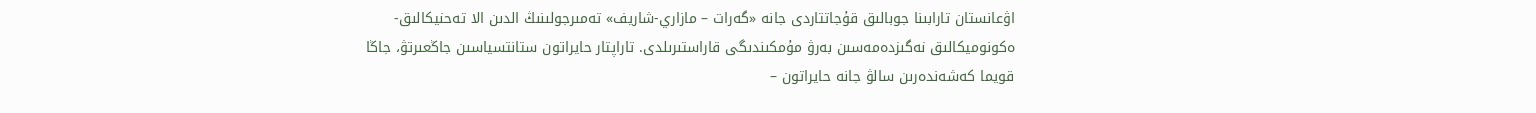اۋعانستان تارابىنا جوبالىق قۇجاتتاردى جانە «گەرات – مازاري-شاريف» تەمىرجولىنىڭ الدىن الا تەحنيكالىق-ەكونوميكالىق نەگىزدەمەسىن بەرۋ مۇمكىندىگى قاراستىرىلدى. تاراپتار حايراتون ستانتسياسىن جاڭعىرتۋ، جاڭا قويما كەشەندەرىن سالۋ جانە حايراتون –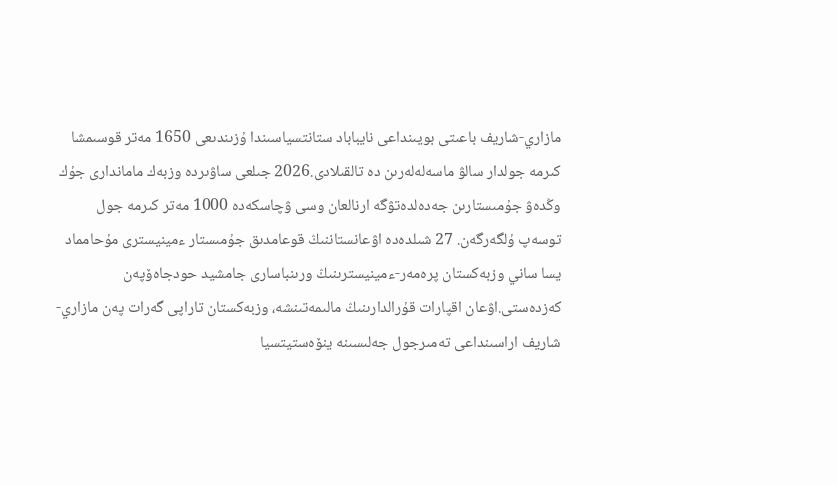مازاري-شاريف باعىتى بويىنداعى نايباباد ستانتسياسىندا ۇزىندىعى 1650 مەتر قوسىمشا كىرمە جولدار سالۋ ماسەلەلەرىن دە تالقىلادى.2026 جىلعى ساۋىردە وزبەك ماماندارى جۇك وڭدەۋ جۇمىستارىن جەدەلدەتۋگە ارنالعان وسى ۋچاسكەدە 1000 مەتر كىرمە جول توسەپ ۇلگەرگەن. 27 شىلدەدە اۋعانستاننىڭ قوعامدىق جۇمىستار ءمينيسترى مۇحامماد يسا ساني وزبەكستان پرەمەر-ءمينيسترىنىڭ ورىنباسارى جامشيد حودجاەۆپەن كەزدەستى.اۋعان اقپارات قۇرالدارىنىڭ مالىمەتىنشە، وزبەكستان تاراپى گەرات پەن مازاري-شاريف اراسىنداعى تەمىرجول جەلىسىنە ينۆەستيتسيا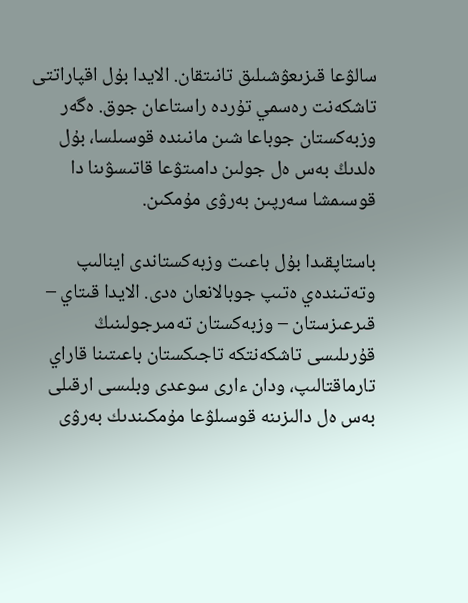سالۋعا قىزىعۋشىلىق تانىتقان. الايدا بۇل اقپاراتتى تاشكەنت رەسمي تۇردە راستاعان جوق. ەگەر وزبەكستان جوباعا شىن مانىندە قوسىلسا، بۇل ەلدىڭ بەس ەل جولىن دامىتۋعا قاتىسۋىنا دا قوسىمشا سەرپىن بەرۋى مۇمكىن.

باستاپقىدا بۇل باعىت وزبەكستاندى اينالىپ وتەتىندەي ەتىپ جوبالانعان ەدى. الايدا قىتاي – قىرعىزستان – وزبەكستان تەمىرجولىنىڭ قۇرىلىسى تاشكەنتكە تاجىكستان باعىتىنا قاراي تارماقتالىپ، ودان ءارى سوعدى وبلىسى ارقىلى بەس ەل دالىزىنە قوسىلۋعا مۇمكىندىك بەرۋى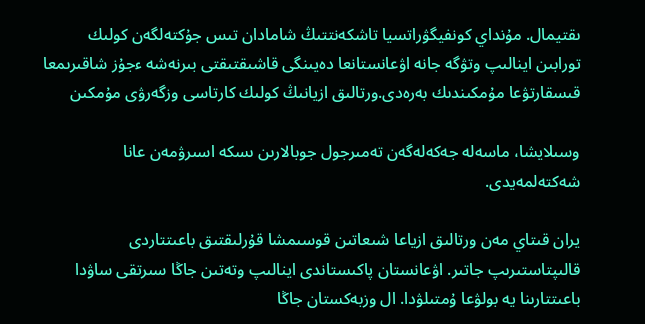ىقتيمال. مۇنداي كونفيگۋراتسيا تاشكەنتتىڭ شامادان تىس جۇكتەلگەن كولىك تورابىن اينالىپ وتۋگە جانە اۋعانستانعا دەيىنگى قاشىقتىقتى بىرنەشە ءجۇز شاقىرىمعا قىسقارتۋعا مۇمكىندىك بەرەدى.ورتالىق ازيانىڭ كولىك كارتاسى وزگەرۋى مۇمكىن

وسىلايشا، ماسەلە جەكەلەگەن تەمىرجول جوبالارىن ىسكە اسىرۋمەن عانا شەكتەلمەيدى.

يران قىتاي مەن ورتالىق ازياعا شىعاتىن قوسىمشا قۇرلىقتىق باعىتتاردى قالىپتاستىرىپ جاتىر. اۋعانستان پاكىستاندى اينالىپ وتەتىن جاڭا سىرتقى ساۋدا باعىتتارىنا يە بولۋعا ۇمتىلۋدا. ال وزبەكستان جاڭا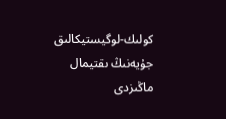كولىك-لوگيستيكالىق جۇيەنىڭ ىقتيمال ماڭىزدى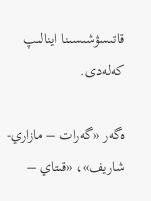قاتىسۋشىسىنا اينالىپ كەلەدى.

ەگەر «گەرات – مازاري-شاريف»، «قىتاي –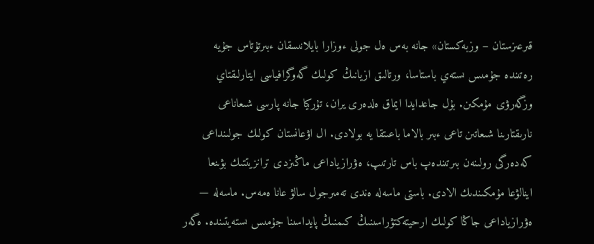قىرعىزستان – وزبەكستان» جانە بەس ەل جولى ءوزارا بايلانىسقان ءبىرتۇتاس جۇيە رەتىندە جۇمىس ىستەي باستاسا، ورتالىق ازيانىڭ كولىك گەوگرافياسى ايتارلىقتاي وزگەرۋى مۇمكىن. بۇل جاعدايدا ايماق ەلدەرى يران، تۇركيا جانە پارسى شىعاناعى نارىقتارىنا شىعاتىن تاعى ءبىر بالاما باعىتقا يە بولادى. ال اۋعانستان كولىك جولىنداعى كەدەرگى رولىنەن بىرتىندەپ باس تارتىپ، ەۋرازياداعى ماڭىزدى ترانزيتتىك بۋىنعا اينالۋعا مۇمكىندىك الادى. باستى ماسەلە ەندى تەمىرجول سالۋ عانا ەمەس. ماسەلە — ەۋرازياداعى جاڭا كولىك ارحيتەكتۋراسىنىڭ كىمنىڭ پايداسىنا جۇمىس ىستەيتىندە. ەگەر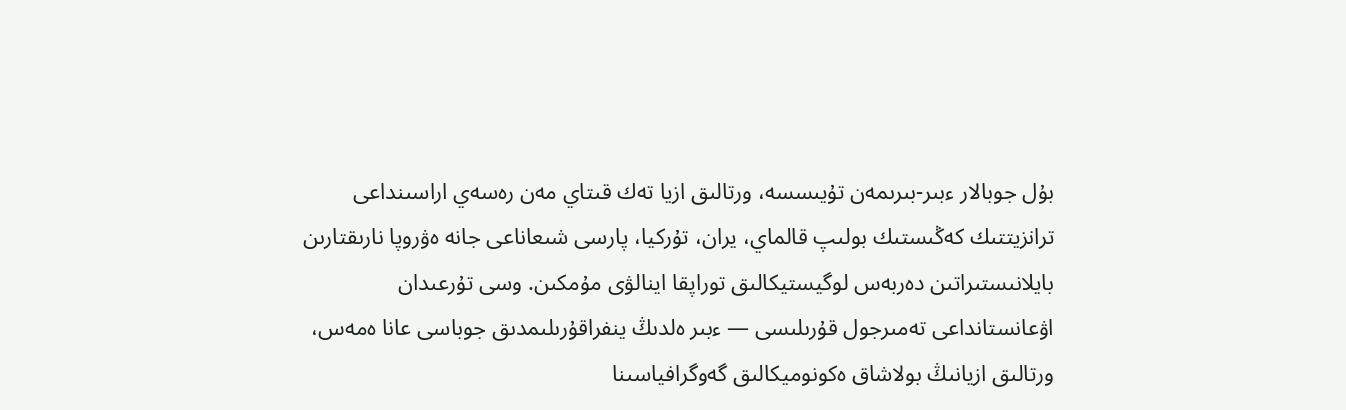بۇل جوبالار ءبىر-بىرىمەن تۇيىسسە، ورتالىق ازيا تەك قىتاي مەن رەسەي اراسىنداعى ترانزيتتىك كەڭىستىك بولىپ قالماي، يران، تۇركيا، پارسى شىعاناعى جانە ەۋروپا نارىقتارىن بايلانىستىراتىن دەربەس لوگيستيكالىق توراپقا اينالۋى مۇمكىن. وسى تۇرعىدان اۋعانستانداعى تەمىرجول قۇرىلىسى — ءبىر ەلدىڭ ينفراقۇرىلىمدىق جوباسى عانا ەمەس، ورتالىق ازيانىڭ بولاشاق ەكونوميكالىق گەوگرافياسىنا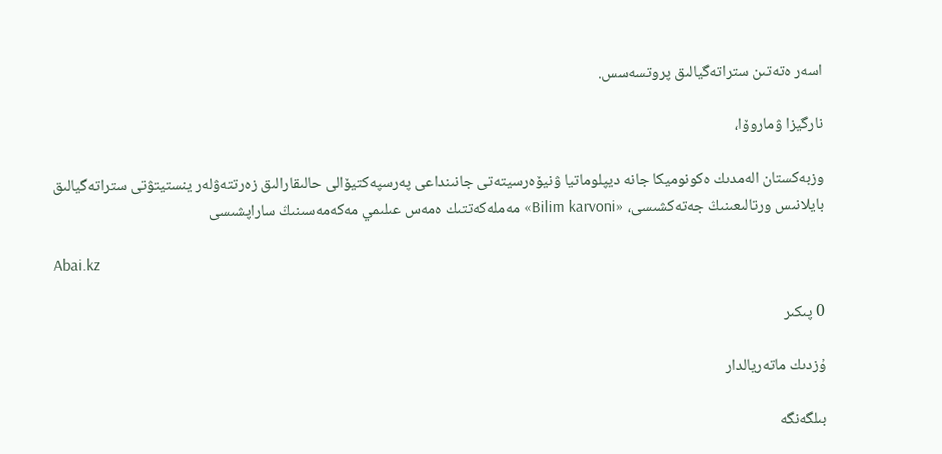اسەر ەتەتىن ستراتەگيالىق پروتسەسس.

نارگيزا ۋماروۆا،

وزبەكستان الەمدىك ەكونوميكا جانە ديپلوماتيا ۋنيۆەرسيتەتى جانىنداعى پەرسپەكتيۆالى حالىقارالىق زەرتتەۋلەر ينستيتۋتى ستراتەگيالىق بايلانىس ورتالىعىنىڭ جەتەكشىسى، «Bilim karvoni» مەملەكەتتىك ەمەس عىلىمي مەكەمەسىنىڭ ساراپشىسى

Abai.kz

0 پىكىر

ۇزدىك ماتەريالدار

بىلگەنگە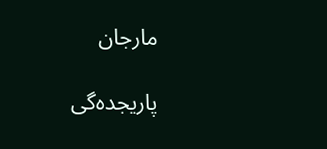مارجان

پاريجدەگى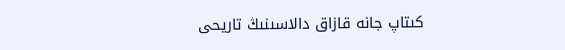كىتاپ جانە قازاق دالاسىنىڭ تاريحى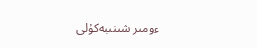ءومىر شىنىبەكۇلى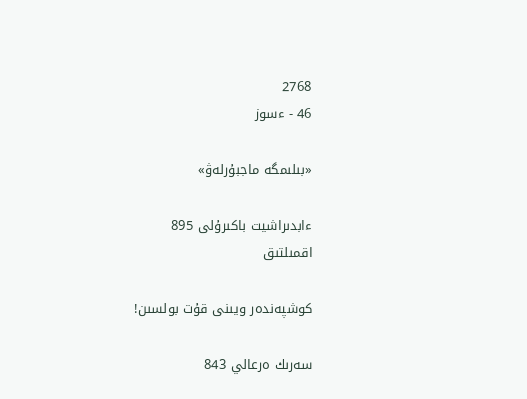2768
46 - ءسوز

«بىلىمگە ماجبۇرلەۋ»

ءابدىراشيت باكىرۇلى 895
اقمىلتىق

كوشپەندەر ويىنى قۇت بولسىن!

سەرىك ەرعالي 843